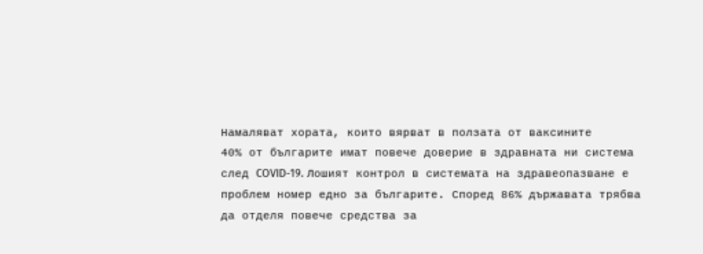Намаляват хората, които вярват в ползата от ваксините
40% от българите имат повече доверие в здравната ни система след COVID-19. Лошият контрол в системата на здравеопазване е проблем номер едно за българите. Според 86% държавата трябва да отделя повече средства за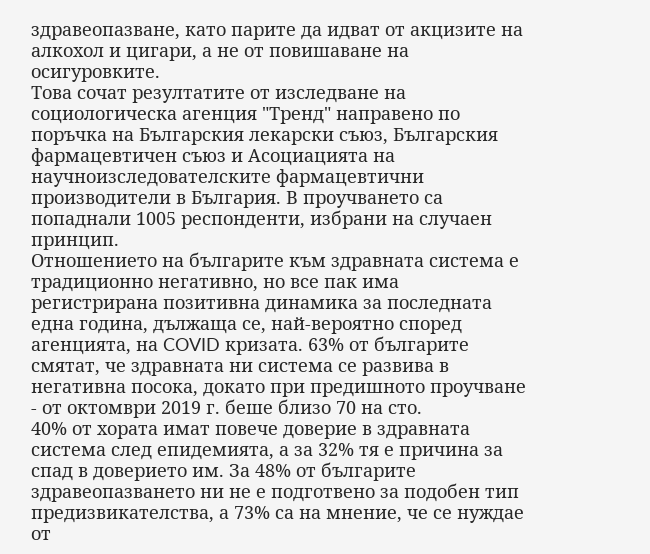здравеопазване, като парите да идват от акцизите на алкохол и цигари, а не от повишаване на осигуровките.
Това сочат резултатите от изследване на социологическа агенция "Тренд" направено по поръчка на Българския лекарски съюз, Българския фармацевтичен съюз и Асоциацията на научноизследователските фармацевтични производители в България. В проучването са попаднали 1005 респонденти, избрани на случаен принцип.
Отношението на българите към здравната система е традиционно негативно, но все пак има регистрирана позитивна динамика за последната една година, дължаща се, най-вероятно според агенцията, на COVID кризата. 63% от българите смятат, че здравната ни система се развива в негативна посока, докато при предишното проучване - от октомври 2019 г. беше близо 70 на сто.
40% от хората имат повече доверие в здравната система след епидемията, а за 32% тя е причина за спад в доверието им. За 48% от българите здравеопазването ни не е подготвено за подобен тип предизвикателства, а 73% са на мнение, че се нуждае от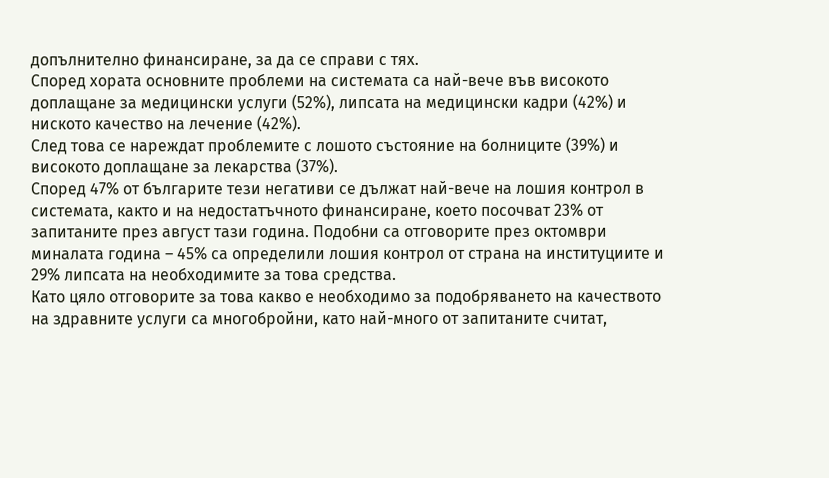допълнително финансиране, за да се справи с тях.
Според хората основните проблеми на системата са най-вече във високото доплащане за медицински услуги (52%), липсата на медицински кадри (42%) и ниското качество на лечение (42%).
След това се нареждат проблемите с лошото състояние на болниците (39%) и високото доплащане за лекарства (37%).
Според 47% от българите тези негативи се дължат най-вече на лошия контрол в системата, както и на недостатъчното финансиране, което посочват 23% от запитаните през август тази година. Подобни са отговорите през октомври миналата година – 45% са определили лошия контрол от страна на институциите и 29% липсата на необходимите за това средства.
Като цяло отговорите за това какво е необходимо за подобряването на качеството на здравните услуги са многобройни, като най-много от запитаните считат,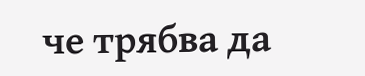че трябва да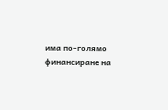има по-голямо финансиране на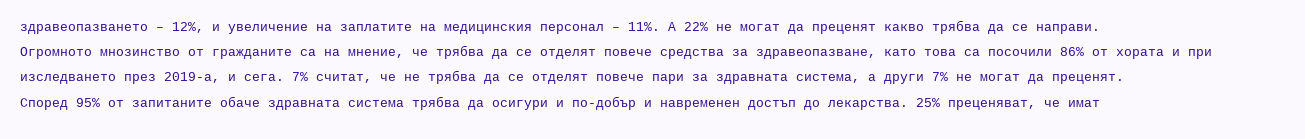здравеопазването – 12%, и увеличение на заплатите на медицинския персонал – 11%. А 22% не могат да преценят какво трябва да се направи.
Огромното мнозинство от гражданите са на мнение, че трябва да се отделят повече средства за здравеопазване, като това са посочили 86% от хората и при изследването през 2019-а, и сега. 7% считат, че не трябва да се отделят повече пари за здравната система, а други 7% не могат да преценят.
Според 95% от запитаните обаче здравната система трябва да осигури и по-добър и навременен достъп до лекарства. 25% преценяват, че имат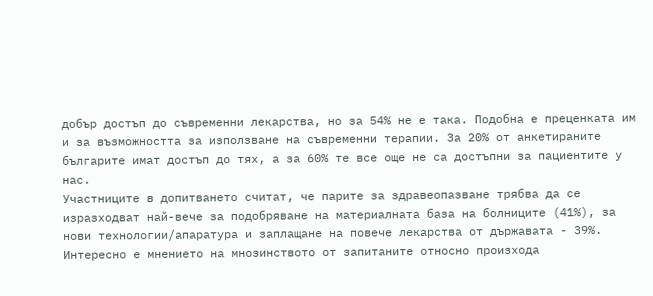добър достъп до съвременни лекарства, но за 54% не е така. Подобна е преценката им и за възможността за използване на съвременни терапии. За 20% от анкетираните българите имат достъп до тях, а за 60% те все още не са достъпни за пациентите у нас.
Участниците в допитването считат, че парите за здравеопазване трябва да се изразходват най-вече за подобряване на материалната база на болниците (41%), за нови технологии/апаратура и заплащане на повече лекарства от държавата - 39%.
Интересно е мнението на мнозинството от запитаните относно произхода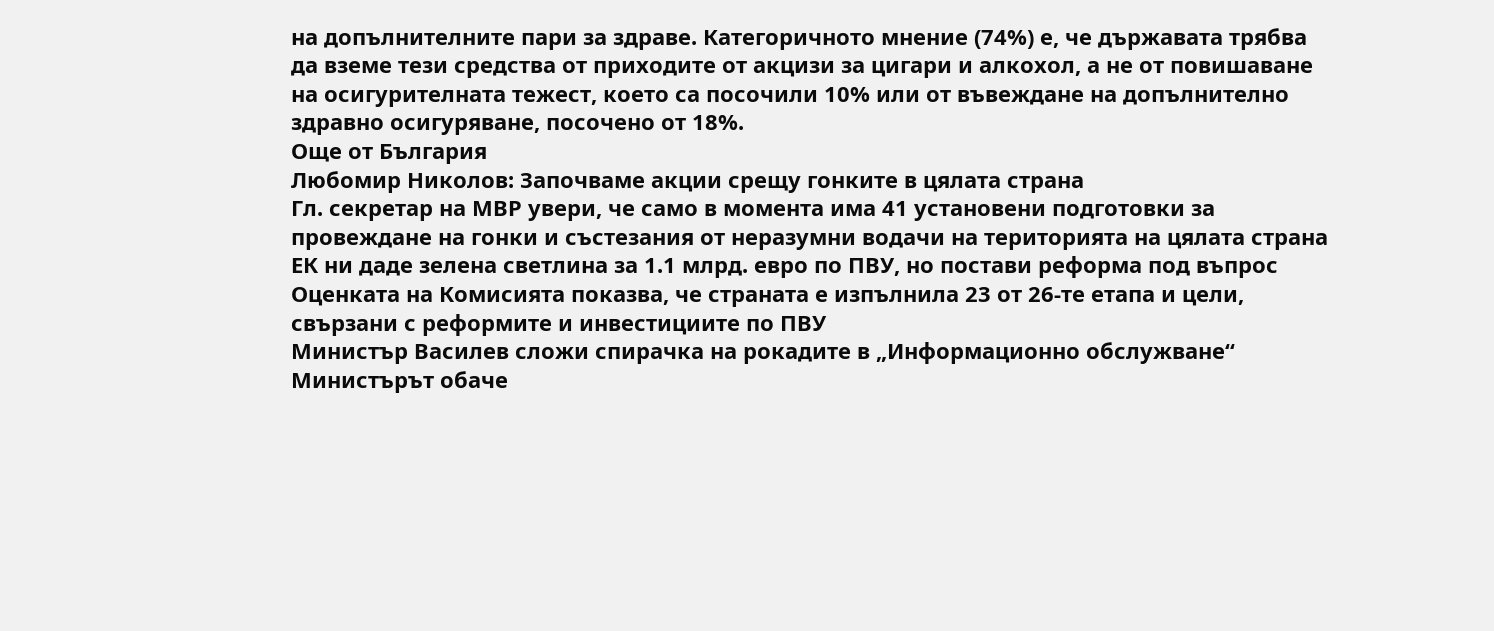на допълнителните пари за здраве. Категоричното мнение (74%) е, че държавата трябва да вземе тези средства от приходите от акцизи за цигари и алкохол, а не от повишаване на осигурителната тежест, което са посочили 10% или от въвеждане на допълнително здравно осигуряване, посочено от 18%.
Още от България
Любомир Николов: Започваме акции срещу гонките в цялата страна
Гл. секретар на МВР увери, че само в момента има 41 установени подготовки за провеждане на гонки и състезания от неразумни водачи на територията на цялата страна
ЕК ни даде зелена светлина за 1.1 млрд. евро по ПВУ, но постави реформа под въпрос
Оценката на Комисията показва, че страната е изпълнила 23 от 26-те етапа и цели, свързани с реформите и инвестициите по ПВУ
Министър Василев сложи спирачка на рокадите в „Информационно обслужване“
Министърът обаче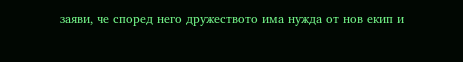заяви, че според него дружеството има нужда от нов екип и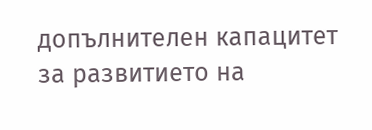допълнителен капацитет за развитието на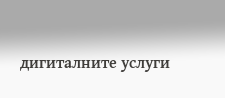дигиталните услуги